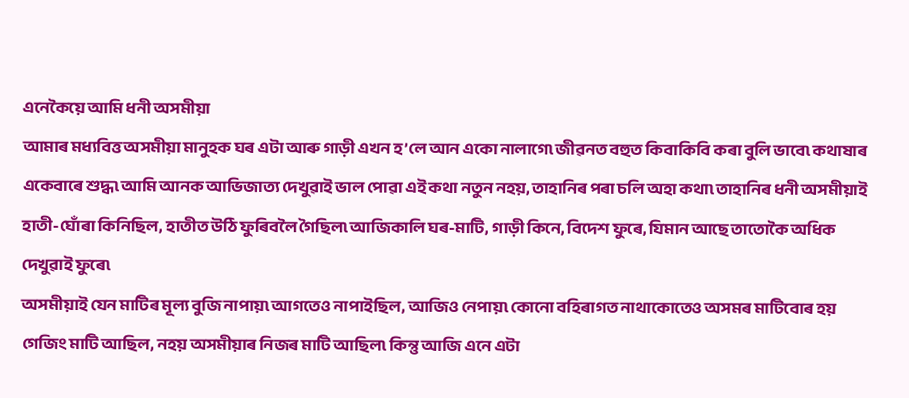এনেকৈয়ে আমি ধনী অসমীয়া
আমাৰ মধ্যবিত্ত অসমীয়া মানুহক ঘৰ এটা আৰু গাড়ী এখন হ’লে আন একো নালাগে৷ জীৱনত বহুত কিবাকিবি কৰা বুলি ভাবে৷ কথাষাৰ একেবাৰে শুদ্ধ৷ আমি আনক আভিজাত্য দেখুৱাই ভাল পোৱা এই কথা নতুন নহয়, তাহানিৰ পৰা চলি অহা কথা৷ তাহানিৰ ধনী অসমীয়াই হাতী-ঘোঁৰা কিনিছিল, হাতীত উঠি ফুৰিবলৈ গৈছিল৷ আজিকালি ঘৰ-মাটি, গাড়ী কিনে, বিদেশ ফুৰে, যিমান আছে তাতোকৈ অধিক দেখুৱাই ফুৰে৷
অসমীয়াই যেন মাটিৰ মূল্য বুজি নাপায়৷ আগতেও নাপাইছিল, আজিও নেপায়৷ কোনো বহিৰাগত নাথাকোতেও অসমৰ মাটিবোৰ হয় গেজিং মাটি আছিল, নহয় অসমীয়াৰ নিজৰ মাটি আছিল৷ কিন্তু আজি এনে এটা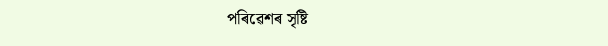পৰিৱেশৰ সৃষ্টি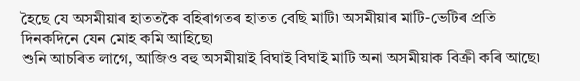হৈছে যে অসমীয়াৰ হাততকৈ বহিৰাগতৰ হাতত বেছি মাটি৷ অসমীয়াৰ মাটি-ভেটিৰ প্ৰতি দিনকদিনে যেন মোহ কমি আহিছে৷
শুনি আচৰিত লাগে, আজিও বহু অসমীয়াই বিঘাই বিঘাই মাটি অনা অসমীয়াক বিক্ৰী কৰি আছে৷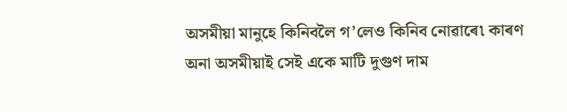অসমীয়া মানুহে কিনিবলৈ গ’লেও কিনিব নোৱাৰে৷ কাৰণ অনা অসমীয়াই সেই একে মাটি দুগুণ দাম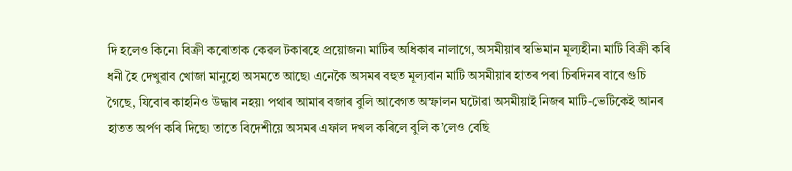দি হলেও কিনে৷ বিক্ৰী কৰোতাক কেৱল টকাৰহে প্ৰয়োজন৷ মাটিৰ অধিকাৰ নালাগে, অসমীয়াৰ স্বভিমান মূল্যহীন৷ মাটি বিক্ৰী কৰি ধনী হৈ দেখুৱাব খোজা মানুহো অসমতে আছে৷ এনেকৈ অসমৰ বহুত মূল্যবান মাটি অসমীয়াৰ হাতৰ পৰা চিৰদিনৰ বাবে গুচি গৈছে, যিবোৰ কাহনিও উদ্ধাৰ নহয়৷ পথাৰ আমাৰ বজাৰ বুলি আবেগত অস্ফালন ঘটোৱা অসমীয়াই নিজৰ মাটি-ভেটিকেই আনৰ হাতত অৰ্পণ কৰি দিছে৷ তাতে বিদেশীয়ে অসমৰ এফাল দখল কৰিলে বুলি ক’লেও বেছি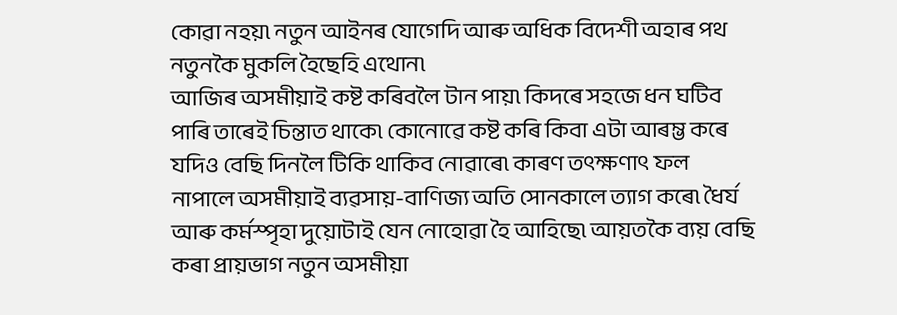কোৱা নহয়৷ নতুন আইনৰ যোগেদি আৰু অধিক বিদেশী অহাৰ পথ নতুনকৈ মুকলি হৈছেহি এথোন৷
আজিৰ অসমীয়াই কষ্ট কৰিবলৈ টান পায়৷ কিদৰে সহজে ধন ঘটিব পাৰি তাৰেই চিন্তাত থাকে৷ কোনোৱে কষ্ট কৰি কিবা এটা আৰম্ভ কৰে যদিও বেছি দিনলৈ টিকি থাকিব নোৱাৰে৷ কাৰণ তৎক্ষণাৎ ফল নাপালে অসমীয়াই ব্যৱসায়-বাণিজ্য অতি সোনকালে ত্যাগ কৰে৷ ধৈৰ্য আৰু কৰ্মস্পৃহা দুয়োটাই যেন নোহোৱা হৈ আহিছে৷ আয়তকৈ ব্যয় বেছি কৰা প্ৰায়ভাগ নতুন অসমীয়া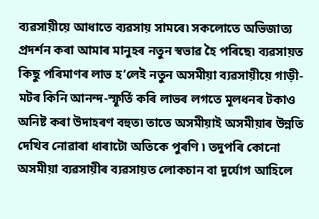ব্যৱসায়ীয়ে আধাতে ব্যৱসায় সামৰে৷ সকলোতে অভিজাত্য প্ৰদৰ্শন কৰা আমাৰ মানুহৰ নতুন স্বভাৱ হৈ পৰিছে৷ ব্যৱসায়ত কিছু পৰিমাণৰ লাভ হ’লেই নতুন অসমীয়া ব্যৱসায়ীয়ে গাড়ী-মটৰ কিনি আনন্দ-স্ফূৰ্তি কৰি লাভৰ লগতে মূলধনৰ টকাও অনিষ্ট কৰা উদাহৰণ বহুত৷ তাতে অসমীয়াই অসমীয়াৰ উন্নতি দেখিব নোৱাৰা ধাৰাটো অতিকে পুৰণি ৷ তদুপৰি কোনো অসমীয়া ব্যৱসায়ীৰ ব্যৱসায়ত লোকচান বা দুৰ্যোগ আহিলে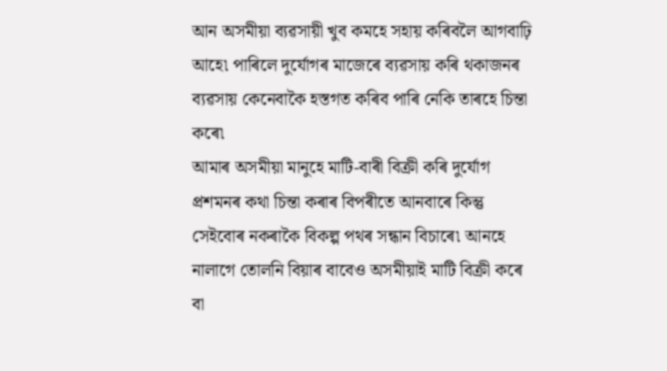আন অসমীয়া ব্যৱসায়ী খুব কমহে সহায় কৰিবলৈ আগবাঢ়ি আহে৷ পাৰিলে দুৰ্যোগৰ মাজেৰে ব্যৱসায় কৰি থকাজনৰ ব্যৱসায় কেনেবাকৈ হস্তগত কৰিব পাৰি নেকি তাৰহে চিন্তা কৰে৷
আমাৰ অসমীয়া মানুহে মাটি-বাৰী বিক্ৰী কৰি দুৰ্যোগ প্ৰশমনৰ কথা চিন্তা কৰাৰ বিপৰীতে আনবাৰে কিন্তু সেইবোৰ নকৰাকৈ বিকল্প পথৰ সন্ধান বিচাৰে৷ আনহে নালাগে তোলনি বিয়াৰ বাবেও অসমীয়াই মাটি বিক্ৰী কৰে বা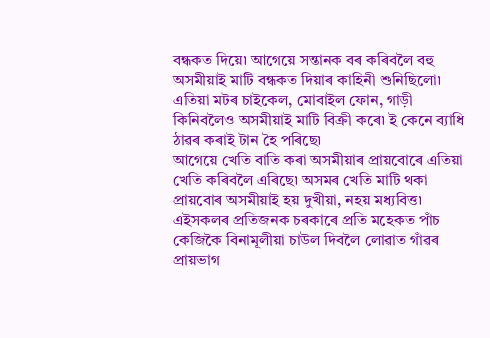বন্ধকত দিয়ে৷ আগেয়ে সন্তানক বৰ কৰিবলৈ বহু অসমীয়াই মাটি বন্ধকত দিয়াৰ কাহিনী শুনিছিলো৷ এতিয়া মটৰ চাইকেল, মোবাইল ফোন, গাড়ী কিনিবলৈও অসমীয়াই মাটি বিক্ৰী কৰে৷ ই কেনে ব্যাধি ঠাৱৰ কৰাই টান হৈ পৰিছে৷
আগেয়ে খেতি বাতি কৰা অসমীয়াৰ প্ৰায়বোৰে এতিয়া খেতি কৰিবলৈ এৰিছে৷ অসমৰ খেতি মাটি থকা প্ৰায়বোৰ অসমীয়াই হয় দুখীয়া, নহয় মধ্যবিত্ত৷ এইসকলৰ প্ৰতিজনক চৰকাৰে প্ৰতি মহেকত পাঁচ কেজিকৈ বিনামূলীয়া চাউল দিবলৈ লোৱাত গাঁৱৰ প্ৰায়ভাগ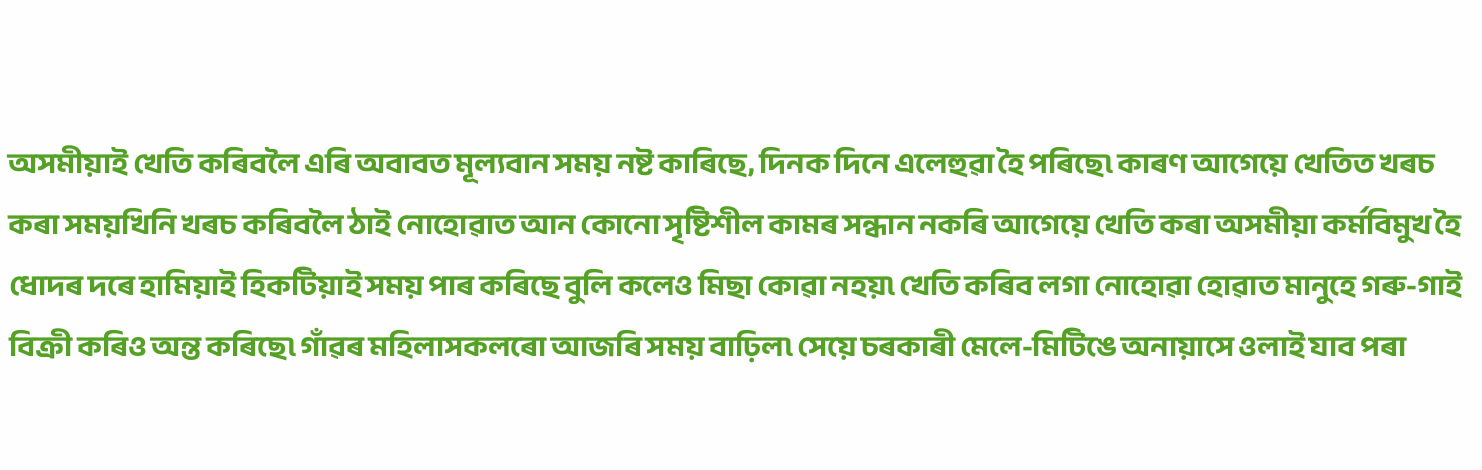অসমীয়াই খেতি কৰিবলৈ এৰি অবাবত মূল্যবান সময় নষ্ট কাৰিছে, দিনক দিনে এলেহুৱা হৈ পৰিছে৷ কাৰণ আগেয়ে খেতিত খৰচ কৰা সময়খিনি খৰচ কৰিবলৈ ঠাই নোহোৱাত আন কোনো সৃষ্টিশীল কামৰ সন্ধান নকৰি আগেয়ে খেতি কৰা অসমীয়া কৰ্মবিমুখ হৈ ধোদৰ দৰে হামিয়াই হিকটিয়াই সময় পাৰ কৰিছে বুলি কলেও মিছা কোৱা নহয়৷ খেতি কৰিব লগা নোহোৱা হোৱাত মানুহে গৰু-গাই বিক্ৰী কৰিও অন্ত কৰিছে৷ গাঁৱৰ মহিলাসকলৰো আজৰি সময় বাঢ়িল৷ সেয়ে চৰকাৰী মেলে-মিটিঙে অনায়াসে ওলাই যাব পৰা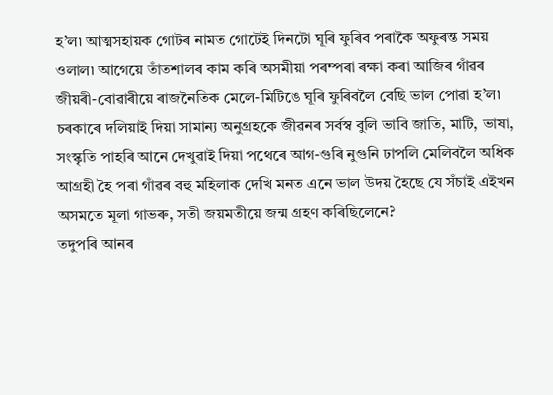হ’ল৷ আত্মসহায়ক গোটৰ নামত গোটেই দিনটো ঘূৰি ফুৰিব পৰাকৈ অফুৰন্ত সময় ওলাল৷ আগেয়ে তাঁতশালৰ কাম কৰি অসমীয়া পৰম্পৰা ৰক্ষা কৰা আজিৰ গাঁৱৰ জীয়ৰী-বোৱাৰীয়ে ৰাজনৈতিক মেলে-মিটিঙে ঘূৰি ফুৰিবলৈ বেছি ভাল পোৱা হ’ল৷ চৰকাৰে দলিয়াই দিয়া সামান্য অনুগ্ৰহকে জীৱনৰ সৰ্বস্ব বুলি ভাবি জাতি, মাটি, ভাষা, সংস্কৃতি পাহৰি আনে দেখুৱাই দিয়া পথেৰে আগ-গুৰি নুগুনি ঢাপলি মেলিবলৈ অধিক আগ্ৰহী হৈ পৰা গাঁৱৰ বহু মহিলাক দেখি মনত এনে ভাল উদয় হৈছে যে সঁচাই এইখন অসমতে মূলা গাভৰু, সতী জয়মতীয়ে জন্ম গ্ৰহণ কৰিছিলেনে?
তদুপৰি আনৰ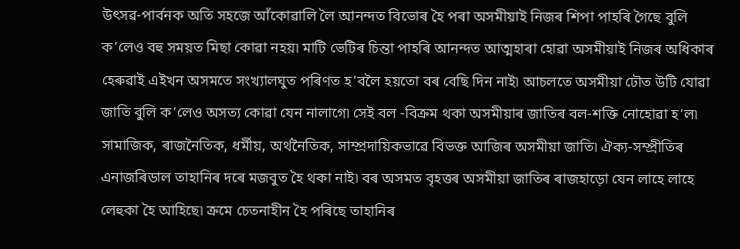উৎসৱ-পাৰ্বনক অতি সহজে আঁকোৱালি লৈ আনন্দত বিভোৰ হৈ পৰা অসমীয়াই নিজৰ শিপা পাহৰি গৈছে বুলি ক’লেও বহু সময়ত মিছা কোৱা নহয়৷ মাটি ভেটিৰ চিন্তা পাহৰি আনন্দত আত্মহাৰা হোৱা অসমীয়াই নিজৰ অধিকাৰ হেৰুৱাই এইখন অসমতে সংখ্যালঘুত পৰিণত হ’বলৈ হয়তো বৰ বেছি দিন নাই৷ আচলতে অসমীয়া ঢৌত উটি যোৱা জাতি বুলি ক’লেও অসত্য কোৱা যেন নালাগে৷ সেই বল -বিক্ৰম থকা অসমীয়াৰ জাতিৰ বল-শক্তি নোহোৱা হ’ল৷ সামাজিক, ৰাজনৈতিক, ধৰ্মীয়, অৰ্থনৈতিক, সাম্প্ৰদায়িকভাৱে বিভক্ত আজিৰ অসমীয়া জাতি৷ ঐক্য-সম্প্ৰীতিৰ এনাজৰিডাল তাহানিৰ দৰে মজবুত হৈ থকা নাই৷ বৰ অসমত বৃহত্তৰ অসমীয়া জাতিৰ ৰাজহাড়ো যেন লাহে লাহে লেহুকা হৈ আহিছে৷ ক্ৰমে চেতনাহীন হৈ পৰিছে তাহানিৰ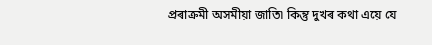প্ৰৰাক্ৰমী অসমীয়া জাতি৷ কিন্তু দুখৰ কথা এয়ে যে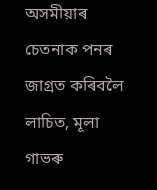অসমীয়াৰ চেতনাক পনৰ জাগ্ৰত কৰিবলৈ লাচিত, মূলা গাভৰু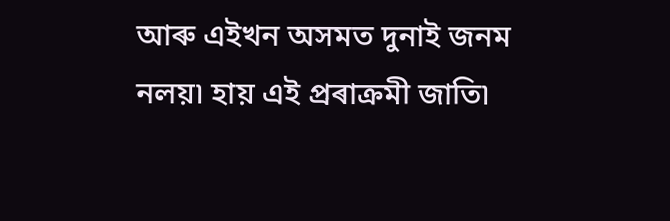আৰু এইখন অসমত দুনাই জনম নলয়৷ হায় এই প্ৰৰাক্ৰমী জাতি৷